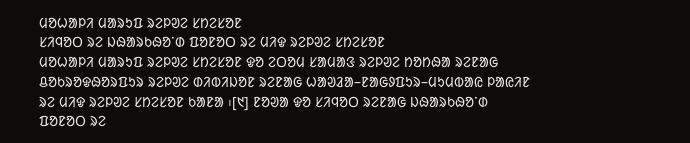ᱢᱚᱦᱟᱞᱤ ᱢᱟᱨᱩᱯ ᱨᱮᱞᱣᱮ ᱥᱴᱮᱥᱚᱱ
ᱥᱤᱧᱚᱛ ᱨᱮ ᱡᱷᱟᱨᱠᱷᱚᱸᱰ ᱯᱚᱱᱚᱛ ᱨᱮ ᱢᱤᱫ ᱨᱮᱞᱣᱮ ᱥᱴᱮᱥᱚᱱ
ᱢᱚᱦᱟᱞᱤ ᱢᱟᱨᱩᱯ ᱨᱮᱞᱣᱮ ᱥᱴᱮᱥᱚᱱ ᱫᱚ ᱮᱛᱚᱢ ᱥᱟᱢᱟᱝ ᱨᱮᱞᱣᱮ ᱴᱚᱴᱷᱟ ᱨᱮᱱᱟᱜ ᱪᱚᱠᱨᱚᱫᱷᱚᱨᱯᱩᱨ ᱨᱮᱞᱣᱮ ᱰᱤᱵᱤᱡᱚᱱ ᱨᱮᱱᱟᱜ ᱦᱟᱣᱲᱟ–ᱱᱟᱜᱽᱯᱩᱨ–ᱢᱩᱢᱵᱟᱭ ᱞᱟᱭᱤᱱ ᱨᱮ ᱢᱤᱫ ᱨᱮᱞᱣᱮ ᱥᱴᱮᱥᱚᱱ ᱠᱟᱱᱟ ᱾[᱑] ᱱᱚᱣᱟ ᱫᱚ ᱥᱤᱧᱚᱛ ᱨᱮᱱᱟᱜ ᱡᱷᱟᱨᱠᱷᱚᱸᱰ ᱯᱚᱱᱚᱛ ᱨᱮ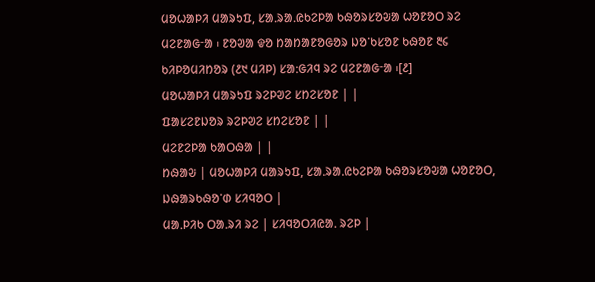ᱢᱚᱦᱟᱞᱤ ᱢᱟᱨᱩᱯ, ᱥᱟᱹᱨᱟᱹᱭᱠᱮᱞᱟ ᱠᱷᱚᱨᱥᱚᱶᱟ ᱦᱚᱱᱚᱛ ᱨᱮ ᱢᱮᱱᱟᱜᱼᱟ ᱾ ᱱᱚᱣᱟ ᱫᱚ ᱴᱟᱴᱟᱱᱚᱜᱚᱨ ᱡᱚᱸᱠᱥᱚᱱ ᱠᱷᱚᱱ ᱓᱔ ᱠᱤᱞᱚᱢᱤᱴᱚᱨ (᱒᱑ ᱢᱤᱞ) ᱥᱟᱺᱜᱤᱧ ᱨᱮ ᱢᱮᱱᱟᱜᱼᱟ ᱾[᱒]
ᱢᱚᱦᱟᱞᱤ ᱢᱟᱨᱩᱯ ᱨᱮᱞᱣᱮ ᱥᱴᱮᱥᱚᱱ | |
ᱯᱟᱥᱮᱱᱡᱚᱨ ᱨᱮᱞᱣᱮ ᱥᱴᱮᱥᱚᱱ | |
ᱢᱮᱱᱮᱞᱟ ᱠᱟᱛᱷᱟ | |
ᱴᱷᱟᱶ | ᱢᱚᱦᱟᱞᱤ ᱢᱟᱨᱩᱯ, ᱥᱟᱹᱨᱟᱹᱭᱠᱮᱞᱟ ᱠᱷᱚᱨᱥᱚᱶᱟ ᱦᱚᱱᱚᱛ, ᱡᱷᱟᱨᱠᱷᱚᱸᱰ ᱥᱤᱧᱚᱛ |
ᱢᱟᱹᱞᱤᱠ ᱛᱟᱹᱨᱤ ᱨᱮ | ᱥᱤᱧᱚᱛᱤᱭᱟᱹ ᱨᱮᱞ |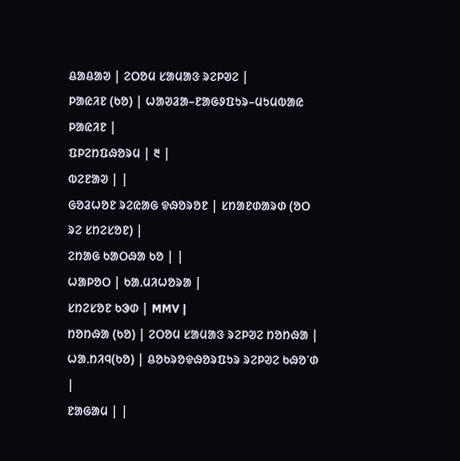ᱪᱟᱪᱟᱣ | ᱮᱛᱚᱢ ᱥᱟᱢᱟᱝ ᱨᱮᱞᱣᱮ |
ᱞᱟᱭᱤᱱ (ᱠᱚ) | ᱦᱟᱣᱲᱟ–ᱱᱟᱜᱽᱯᱩᱨ–ᱢᱩᱢᱵᱟᱭ ᱞᱟᱭᱤᱱ |
ᱯᱞᱮᱴᱯᱷᱚᱨᱢ | ᱓ |
ᱵᱮᱱᱟᱣ | |
ᱜᱚᱲᱦᱚᱱ ᱨᱮᱭᱟᱜ ᱫᱷᱚᱨᱚᱱ | ᱥᱴᱟᱱᱰᱟᱨᱰ (ᱚᱛ ᱨᱮ ᱥᱴᱮᱥᱚᱱ) |
ᱮᱴᱟᱜ ᱠᱟᱛᱷᱟ ᱠᱚ | |
ᱦᱟᱞᱚᱛ | ᱠᱟᱹᱢᱤᱦᱚᱨᱟ |
ᱥᱴᱮᱥᱚᱱ ᱠᱳᱰ | MMV |
ᱴᱚᱴᱷᱟ (ᱠᱚ) | ᱮᱛᱚᱢ ᱥᱟᱢᱟᱝ ᱨᱮᱞᱣᱮ ᱴᱚᱴᱷᱟ |
ᱦᱟᱹᱴᱤᱧ(ᱠᱚ) | ᱪᱚᱠᱨᱚᱫᱷᱚᱨᱯᱩᱨ ᱨᱮᱞᱣᱮ ᱠᱷᱚᱸᱰ |
ᱱᱟᱜᱟᱢ | |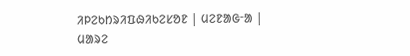ᱤᱞᱮᱠᱴᱨᱤᱯᱷᱤᱠᱮᱥᱚᱱ | ᱢᱮᱱᱟᱜᱼᱟ |
ᱢᱟᱨᱮ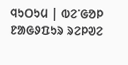ᱧᱩᱛᱩᱢ | ᱵᱮᱸᱜᱚᱞ ᱱᱟᱜᱽᱯᱩᱨ ᱨᱮᱞᱣᱮ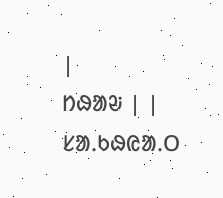|
ᱴᱷᱟᱶ | |
ᱥᱟᱹᱠᱷᱭᱟᱹᱛ